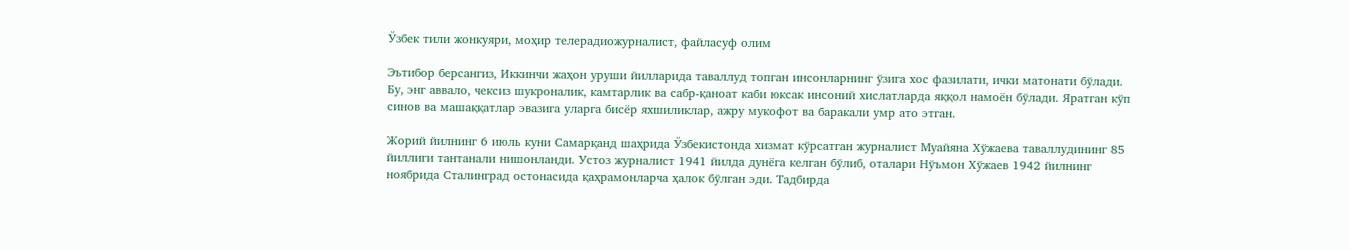Ўзбек тили жонкуяри, моҳир телерадиожурналист, файласуф олим

Эътибор берсангиз, Иккинчи жаҳон уруши йилларида таваллуд топган инсонларнинг ўзига хос фазилати, ички матонати бўлади. Бу, энг аввало, чексиз шукроналик, камтарлик ва сабр-қаноат каби юксак инсоний хислатларда яққол намоён бўлади. Яратган кўп синов ва машаққатлар эвазига уларга бисёр яхшиликлар, ажру мукофот ва баракали умр ато этган.

Жорий йилнинг 6 июль куни Самарқанд шаҳрида Ўзбекистонда хизмат кўрсатган журналист Муайяна Хўжаева таваллудининг 85 йиллиги тантанали нишонланди. Устоз журналист 1941 йилда дунёга келган бўлиб, оталари Нўъмон Хўжаев 1942 йилнинг ноябрида Сталинград остонасида қаҳрамонларча ҳалок бўлган эди. Тадбирда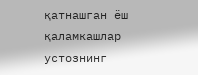қатнашган ёш қаламкашлар устознинг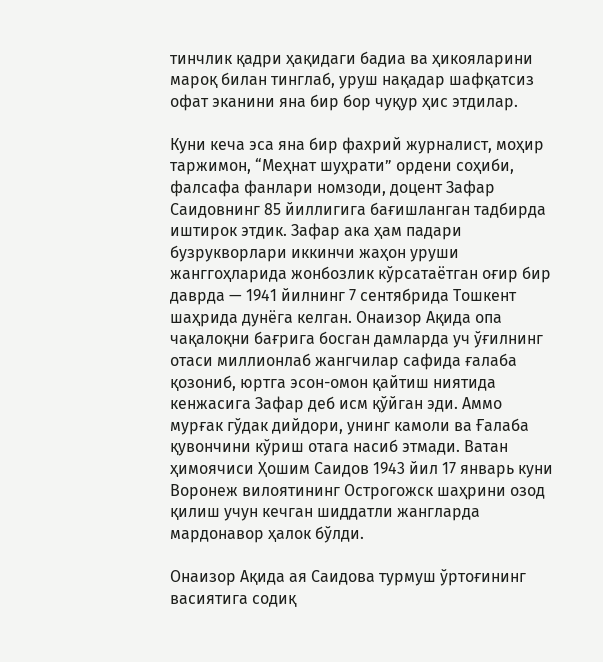тинчлик қадри ҳақидаги бадиа ва ҳикояларини мароқ билан тинглаб, уруш нақадар шафқатсиз офат эканини яна бир бор чуқур ҳис этдилар.

Куни кеча эса яна бир фахрий журналист, моҳир таржимон, “Меҳнат шуҳрати” ордени соҳиби, фалсафа фанлари номзоди, доцент Зафар Саидовнинг 85 йиллигига бағишланган тадбирда иштирок этдик. Зафар ака ҳам падари бузрукворлари иккинчи жаҳон уруши жанггоҳларида жонбозлик кўрсатаётган оғир бир даврда — 1941 йилнинг 7 сентябрида Тошкент шаҳрида дунёга келган. Онаизор Ақида опа чақалоқни бағрига босган дамларда уч ўғилнинг отаси миллионлаб жангчилар сафида ғалаба қозониб, юртга эсон-омон қайтиш ниятида кенжасига Зафар деб исм қўйган эди. Аммо мурғак гўдак дийдори, унинг камоли ва Ғалаба қувончини кўриш отага насиб этмади. Ватан ҳимоячиси Ҳошим Саидов 1943 йил 17 январь куни Воронеж вилоятининг Острогожск шаҳрини озод қилиш учун кечган шиддатли жангларда мардонавор ҳалок бўлди.

Онаизор Ақида ая Саидова турмуш ўртоғининг васиятига содиқ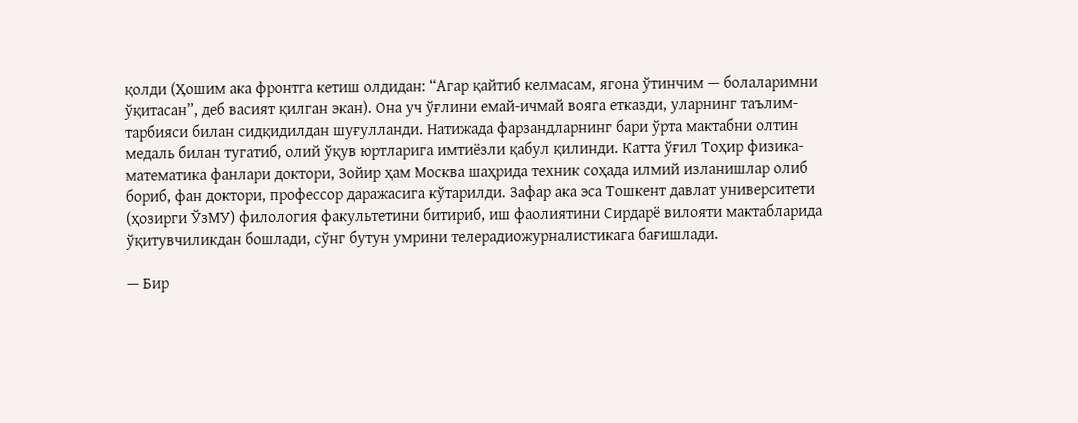қолди (Ҳошим ака фронтга кетиш олдидан: “Агар қайтиб келмасам, ягона ўтинчим — болаларимни ўқитасан”, деб васият қилган экан). Она уч ўғлини емай-ичмай вояга етказди, уларнинг таълим-тарбияси билан сидқидилдан шуғулланди. Натижада фарзандларнинг бари ўрта мактабни олтин медаль билан тугатиб, олий ўқув юртларига имтиёзли қабул қилинди. Катта ўғил Тоҳир физика-математика фанлари доктори, Зойир ҳам Москва шаҳрида техник соҳада илмий изланишлар олиб бориб, фан доктори, профессор даражасига кўтарилди. Зафар ака эса Тошкент давлат университети (ҳозирги ЎзМУ) филология факультетини битириб, иш фаолиятини Сирдарё вилояти мактабларида ўқитувчиликдан бошлади, сўнг бутун умрини телерадиожурналистикага бағишлади.

— Бир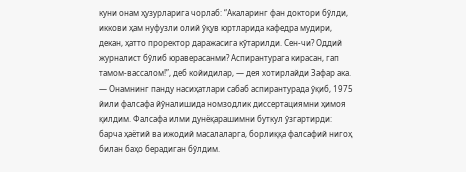куни онам ҳузурларига чорлаб: “Акаларинг фан доктори бўлди, иккови ҳам нуфузли олий ўқув юртларида кафедра мудири, декан, ҳатто проректор даражасига кўтарилди. Сен-чи? Оддий журналист бўлиб юраверасанми? Аспирантурага кирасан, гап тамом-вассалом!”, деб койидилар, — дея хотирлайди Зафар ака. — Онамнинг панду насиҳатлари сабаб аспирантурада ўқиб, 1975 йили фалсафа йўналишида номзодлик диссертациямни ҳимоя қилдим. Фалсафа илми дунёқарашимни буткул ўзгартирди: барча ҳаётий ва ижодий масалаларга, борлиққа фалсафий нигоҳ билан баҳо берадиган бўлдим.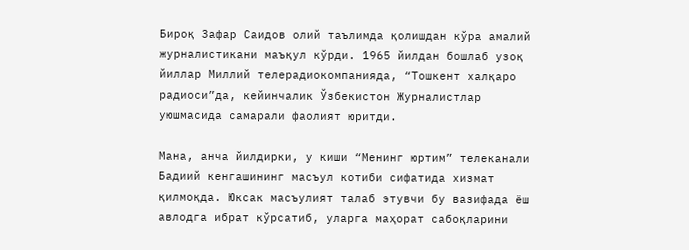Бироқ Зафар Саидов олий таълимда қолишдан кўра амалий журналистикани маъқул кўрди. 1965 йилдан бошлаб узоқ йиллар Миллий телерадиокомпанияда, “Тошкент халқаро радиоси”да, кейинчалик Ўзбекистон Журналистлар уюшмасида самарали фаолият юритди.

Мана, анча йилдирки, у киши “Менинг юртим” телеканали Бадиий кенгашининг масъул котиби сифатида хизмат қилмоқда. Юксак масъулият талаб этувчи бу вазифада ёш авлодга ибрат кўрсатиб, уларга маҳорат сабоқларини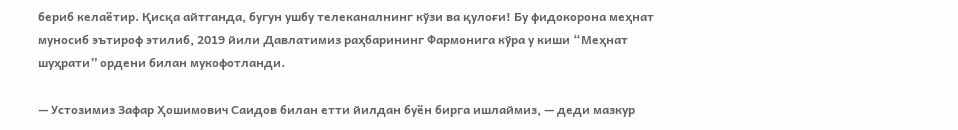бериб келаётир. Қисқа айтганда, бугун ушбу телеканалнинг кўзи ва қулоғи! Бу фидокорона меҳнат муносиб эътироф этилиб, 2019 йили Давлатимиз раҳбарининг Фармонига кўра у киши “Меҳнат шуҳрати” ордени билан мукофотланди.

— Устозимиз Зафар Ҳошимович Саидов билан етти йилдан буён бирга ишлаймиз, — деди мазкур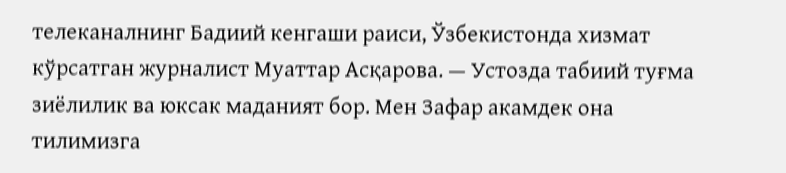телеканалнинг Бадиий кенгаши раиси, Ўзбекистонда хизмат кўрсатган журналист Муаттар Асқарова. — Устозда табиий туғма зиёлилик ва юксак маданият бор. Мен Зафар акамдек она тилимизга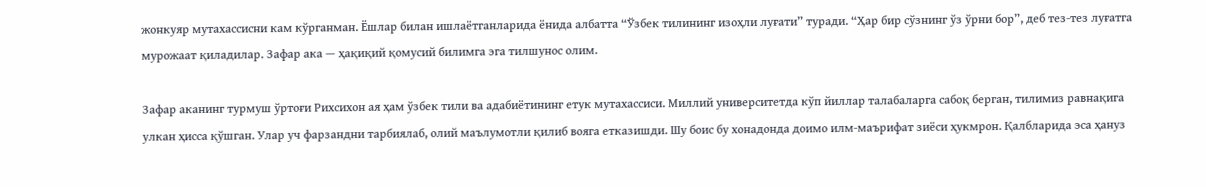жонкуяр мутахассисни кам кўрганман. Ёшлар билан ишлаётганларида ёнида албатта “Ўзбек тилининг изоҳли луғати” туради. “Ҳар бир сўзнинг ўз ўрни бор”, деб тез-тез луғатга мурожаат қиладилар. Зафар ака — ҳақиқий қомусий билимга эга тилшунос олим.

Зафар аканинг турмуш ўртоғи Рихсихон ая ҳам ўзбек тили ва адабиётининг етук мутахассиси. Миллий университетда кўп йиллар талабаларга сабоқ берган, тилимиз равнақига улкан ҳисса қўшган. Улар уч фарзандни тарбиялаб, олий маълумотли қилиб вояга етказишди. Шу боис бу хонадонда доимо илм-маърифат зиёси ҳукмрон. Қалбларида эса ҳануз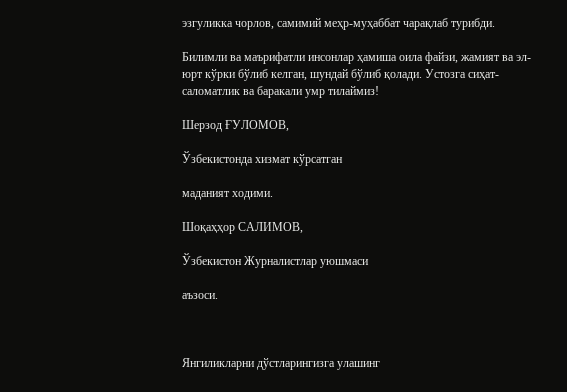эзгуликка чорлов, самимий меҳр-муҳаббат чарақлаб турибди.

Билимли ва маърифатли инсонлар ҳамиша оила файзи, жамият ва эл-юрт кўрки бўлиб келган, шундай бўлиб қолади. Устозга сиҳат-саломатлик ва баракали умр тилаймиз!

Шерзод ҒУЛОМОВ,

Ўзбекистонда хизмат кўрсатган

маданият ходими.

Шоқаҳҳор САЛИМОВ,

Ўзбекистон Журналистлар уюшмаси

аъзоси.



Янгиликларни дўстларингизга улашинг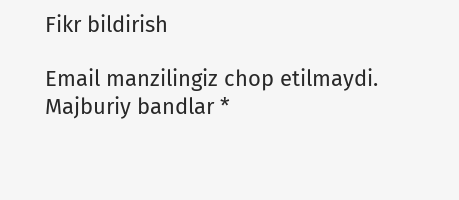Fikr bildirish

Email manzilingiz chop etilmaydi. Majburiy bandlar *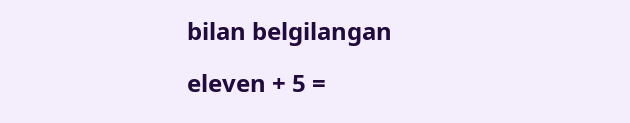bilan belgilangan

eleven + 5 =